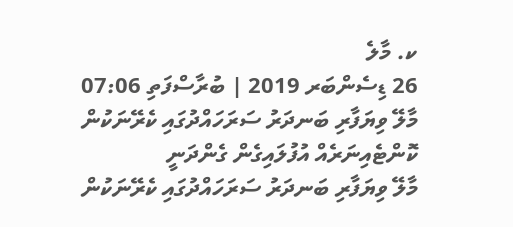ކ. މާލެ
26 ޑިސެންބަރ 2019 | ބުރާސްފަތި 07:06
މާލޭ ވިޔަފާރި ބަނދަރު ސަރަހައްދުގައި ކެރޭނަކުން ކޮންޓެއިނަރެއް އުފުލައިގެން ގެންދަނީ
މާލޭ ވިޔަފާރި ބަނދަރު ސަރަހައްދުގައި ކެރޭނަކުން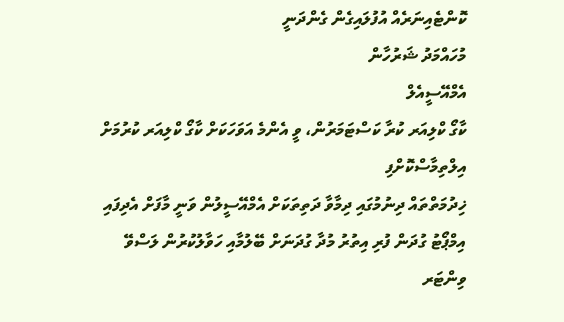ކޮންޓެއިނަރެއް އުފުލައިގެން ގެންދަނީ
މުހައްމަދު ޝަރުހާން
އެމްއޭސީއެލް
ކާގޯ ކްލިއަރ ކުރާ ކަސްޓަމަރުން، ވީ އެންމެ އަވަހަކަށް ކާގޯ ކްލިއަރ ކުރުމަށް އިލްތިމާސްކޮށްފި
ޚިދުމަތްތައް ދިނުމުގައި ދިމާވާ ދަތިތަކަށް އެމްއޭސީލުން ވަނީ މާފަށް އެދިފައި
އިމްޕޯޓު ގުދަން ފުރި އިތުރު މުދާ ގުދަނަށް ބޭލުމާއި ހަވާލުކުރުން ލަސްވޭ
ވިންޓަރ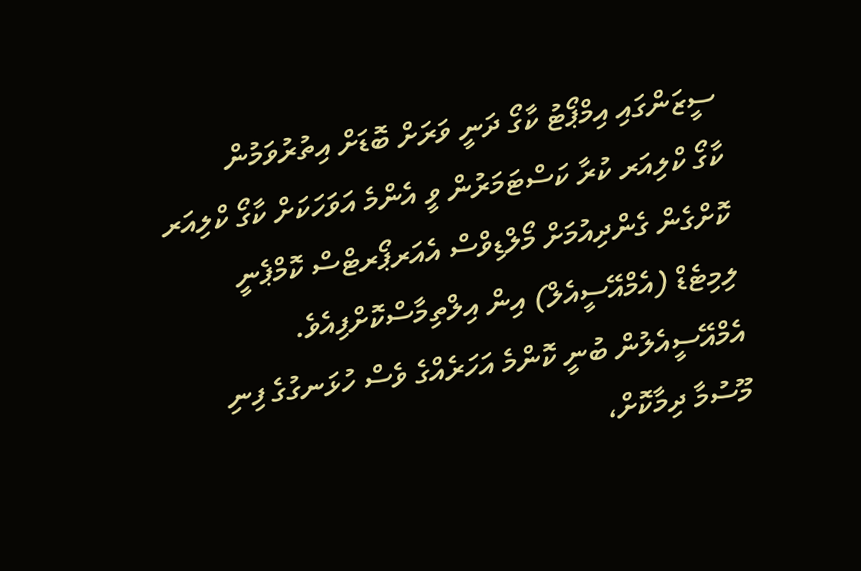ސީޒަންގައި އިމްޕޯޓު ކާގޯ ދަނީ ވަރަށް ބޮޑަށް އިތުރުވަމުން
ކާގޯ ކްލިއަރ ކުރާ ކަސްޓަމަރުން ވީ އެންމެ އަވަހަކަށް ކާގޯ ކްލިއަރ ކޮށްގެން ގެންދިއުމަށް މޯލްޑިވްސް އެއަރޕޯރޓްސް ކޮމްޕެނީ ލިމިޓެޑް (އެމްއޭސީއެލް) އިން އިލްތިމާސްކޮށްފިއެވެ.
އެމްއޭސީއެލުން ބުނީ ކޮންމެ އަހަރެއްގެ ވެސް ހުޅަނގުގެ ފިނި މޫސުމާ ދިމާކޮށް،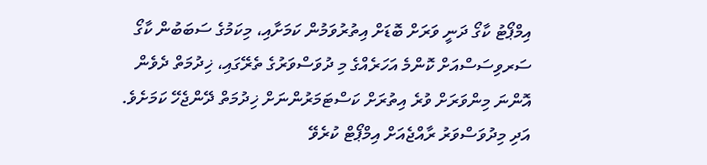އިމްޕޯޓު ކާގޯ ދަނީ ވަރަށް ބޮޑަށް އިތުރުވަމުން ކަމަށާއި، މިކަމުގެ ސަބަބުން ކާގޯ ސަރވިސަސްއަށް ކޮންމެ އަހަރެއްގެ މި ދުވަސްވަރުގެ ތެރޭގައި، ޚިދުމަތް ދެވެން އޮންނަ މިންވަރަށް ވުރެ އިތުރަށް ކަސްޓަމަރުންނަށް ޚިދުމަތް ދޭންޖެހޭ ކަމަށެވެ. އަދި މިދުވަސްވަރު ރާއްޖެއަށް އިމްޕޯޓް ކުރެވޭ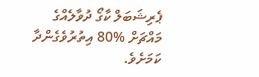ޕެރިޝަބަލް ކާގޯ ދުވާލެއްގެ މައްޗަށް %80 އިތުރުވެގެންދާ ކަމަށެވެ.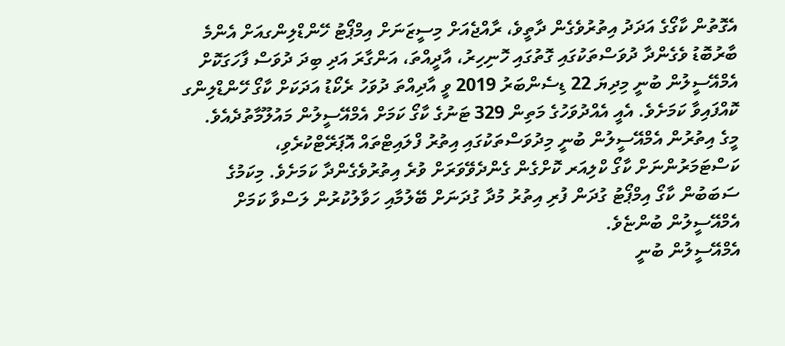އެގޮތުން ކާގޯގެ އަދަދު އިތުރުވެގެން ދާތީވެ، ރާއްޖެއަށް މިސީޒަނަށް އިމްޕޯޓު ހޭންޑްލިންގއަށް އެންމެ ބާރުބޮޑު ވެގެންދާ ދުވަސްތަކުގައި ގޮތުގައި ހޮނިހިރު، އާދީއްތަ، އަންގާރަ އަދި ބިދަ ދުވަސް ފާހަގަކޮށް އެމްއޭސީލުން ބުނީ މިދިޔަ 22 ޑިސެންބަރު 2019 ވީ އާދިއްތަ ދުވަހު ރެކޯޑު އަދަކަށް ކާގޯ ހޭންޑްލިންގ ކޮއްފައިވާ ކަމަށެވެ. އެއީ އެއްދުވަހުގެ މަތިން 329 ޓަނުގެ ކާގޯ ކަމަށް އެމްއޭސީލުން މައުލޫމާތުދެއެވެ.
މީގެ އިތުރުން އެމްއޭސީލުން ބުނީ މިދުވަސްތަކުގައި އިތުރު ފްލައިޓްތައް އޮޕަރޭޓްކުރެވި، ކަސްޓަމަރުންނަށް ކާގޯ ކްލިއަރ ކޮށްގެން ގެންދެވޭވަރަށް ވުރެ އިތުރުވެގެންދާ ކަމަށެވެ. މިކަމުގެ ސަބަބުން ކާގޯ އިމްޕޯޓު ގުދަން ފުރި އިތުރު މުދާ ގުދަނަށް ބޭލުމާއި ހަވާލުކުރުން ލަސްވާ ކަމަށް އެމްއޭސީލުން ބުންޏެވެ.
އެމްއޭސީލުން ބުނީ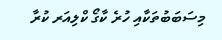މިސަބަބުތަކާއި ހުރެ ކާގޯ ކްލިއަރ ކުރާ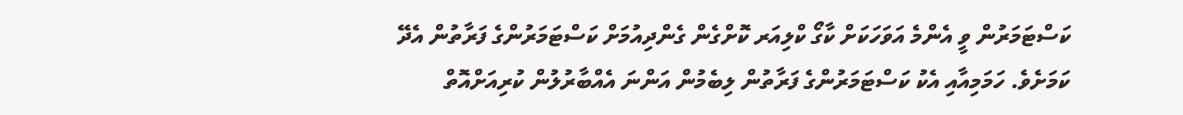ކަސްޓަމަރުން ވީ އެންމެ އަވަހަކަށް ކާގޯ ކްލިއަރ ކޮށްގެން ގެންދިއުމަށް ކަސްޓަމަރުންގެ ފަރާތުން އެދޭ ކަމަށެވެ. ހަމަމިއާއި އެކު ކަސްޓަމަރުންގެ ފަރާތުން ލިބެމުން އަންނަ އެއްބާރުލުން ކުރިއަށްއޮތް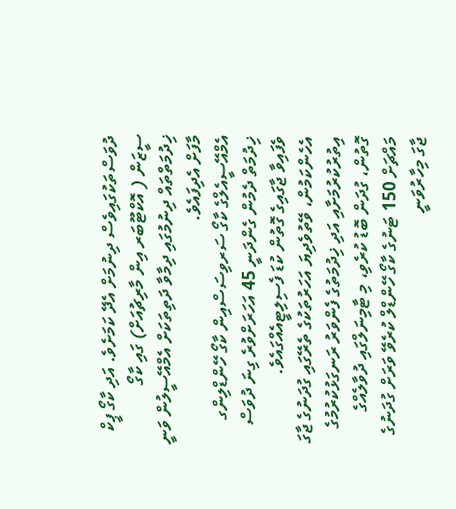ދުވަސްތަކުގައިވެސް ދިނުމަށް އެދޭ ކަމަށެވެ. އަދި ކާގޯ ޕީކް ސީޒަން ( އޮކްޓޫބަރ އިން މާރިޗުއަށް) ގައި ކާގޯ ޚިދުމަތްތައް ދިނުމުގައި ދިމާވާ ދަތިތަކަށް އެމްއޭސީލުން ވަނީ މާފަށް އެދިފައެވެ.
އެމްއޭސީއެލްގެ ކާގޯ ސަރވިސަސްއިން ކާގޯ ހޭންޑްލިންގ ޚިދުމަތް ދެމުން ގެންދަނީ 45 އަހަރަށްވުރެ ގިނަ ދުވަސް ވެފައިވާ ޖާގައިގެ ގޮތުން ކުޑަ ފެސިލިޓީއެއްގައެވެ. އެހެންކަމުން، ވޭތުވެދިޔަ އަހަރުތަކުގެ ތެރޭގައި ގުދަނުގެ ޖާގަ އިތުރުކުރުމަށާއި އަދި ޚިދުމަތުގެ ފެންވަރު ރަނގަޅުކުރުމުގެ ގޮތުން، ގުދަން ބޮޑު ކުރެވި، މި ޓާމިނަލްގައި ދުވާލެއްގެ މައްޗަށް 150 ޓަނުގެ ކާގޯ ހޭންޑްލް ކުރެވޭ ވަރަށް ގުދަނުގެ ޖާގަ މިހާރުވަނީ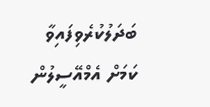ބަދަލުކުރެވިފައިވާ ކަމަށް އެމްއޭސީލުން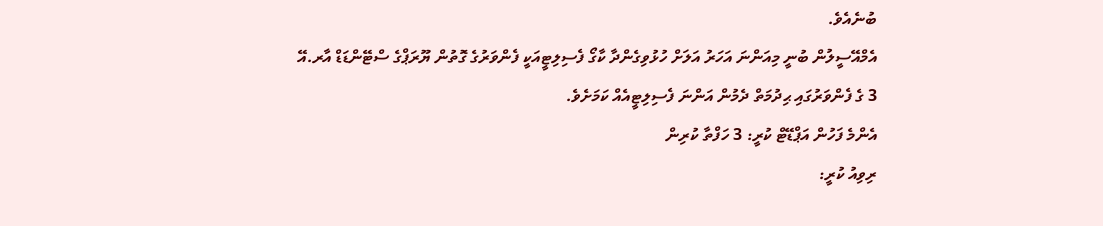ބުނެއެވެ.
އެމްއޭސީލުން ބުނީ މިއަންނަ އަހަރު އަލަށް ހުޅުވިގެންދާ ކާގޯ ފެސިލިޓީއަކީ ފެންވަރުގެ ގޮތުން ޔޫރަޕްގެ ސްޓޭންޑަޑް އާރ.އޭ 3 ގެ ފެންވަރުގައި ޙިދުމަތް ދެމުން އަންނަ ފެސިލިޓީއެއް ކަމަށެވެ.
އެންމެ ފަހުން އަޕްޑޭޓް ކުރީ: 3 ހަފްތާ ކުރިން
ރިވިއު ކުރީ: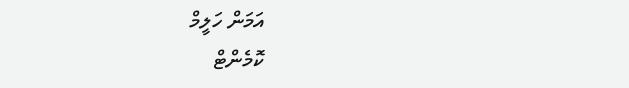އަމަން ހަލީމް
ކޮމެންޓް